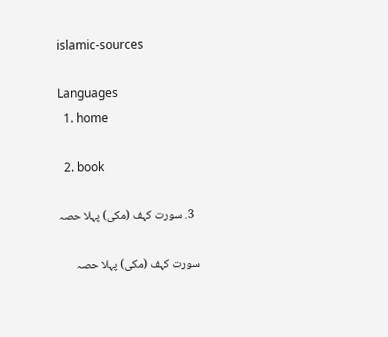islamic-sources

Languages
  1. home

  2. book

  3. سورت کہف (مکی) پہلا حصہ

سورت کہف (مکی) پہلا حصہ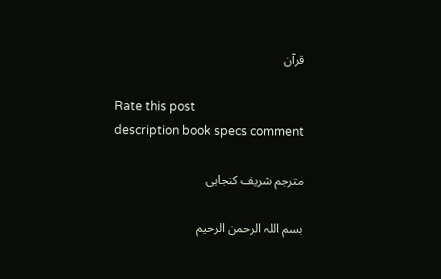قرآن

Rate this post
description book specs comment

مترجم شریف کنجاہی

بسم اللہ الرحمن الرحیم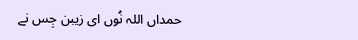حمداں اللہ نُوں ای زیبن جِس نے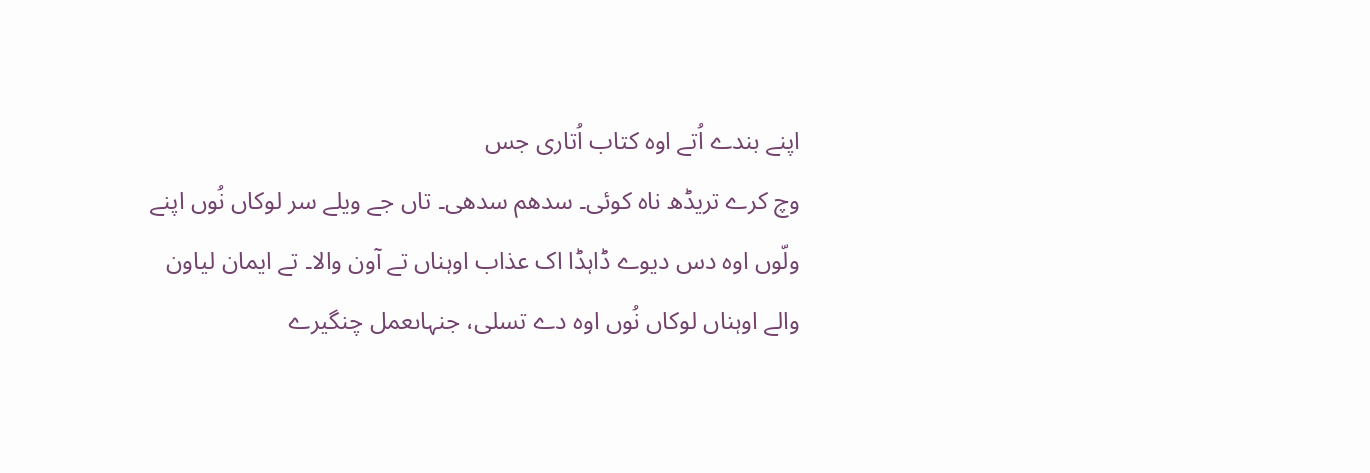اپنے بندے اُتے اوہ کتاب اُتاری جس
وچ کرے تریڈھ ناہ کوئی۔ سدھم سدھی۔ تاں جے ویلے سر لوکاں نُوں اپنے
ولّوں اوہ دس دیوے ڈاہڈا اک عذاب اوہناں تے آون والا۔ تے ایمان لیاون
والے اوہناں لوکاں نُوں اوہ دے تسلی، جنہاںعمل چنگیرے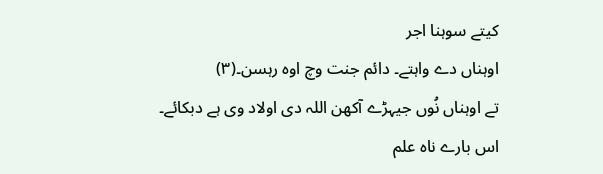کیتے سوہنا اجر
اوہناں دے واہتے۔ دائم جنت وچ اوہ رہسن۔(٣)
تے اوہناں نُوں جیہڑے آکھن اللہ دی اولاد وی ہے دبکائے۔
اس بارے ناہ علم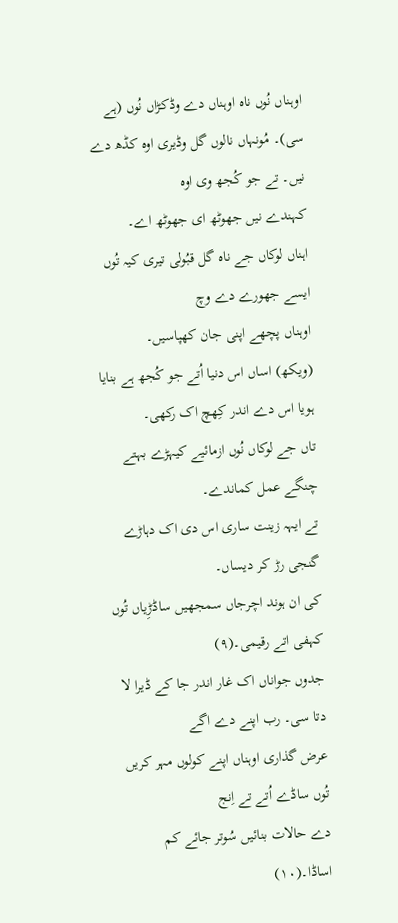اوہناں نُوں ناہ اوہناں دے وڈکڑاں نُوں (ہے
سی)۔ مُونہاں نالوں گل وڈیری اوہ کڈھ دے نیں۔ تے جو کُجھ وی اوہ
کہندے نیں جھوٹھ ای جھوٹھ اے۔
اہناں لوکاں جے ناہ گل قبُولی تیری کیہ تُوں ایسے جھورے دے وچ
اوہناں پچھے اپنی جان کھپاسیں۔
(ویکھ) اساں اس دنیا اُتے جو کُجھ ہے بنایا ہویا اس دے اندر کِھچ اک رکھی۔
تاں جے لوکاں نُوں ازمائیے کیہڑے بہتے چنگے عمل کماندے۔
تے ایہہ زینت ساری اس دی اک دہاڑے گنجی رڑ کر دیساں۔
کی ان ہوند اچرجاں سمجھیں ساڈڑِیاں تُوں کہفی اتے رقیمی۔(٩)
جدوں جواناں اک غار اندر جا کے ڈیرا لا دتا سی۔ رب اپنے دے اگے
عرض گذاری اوہناں اپنے کولوں مہر کریں تُوں ساڈے اُتے تے اِنج
دے حالات بنائیں سُوتر جائے کم اساڈا۔(١٠)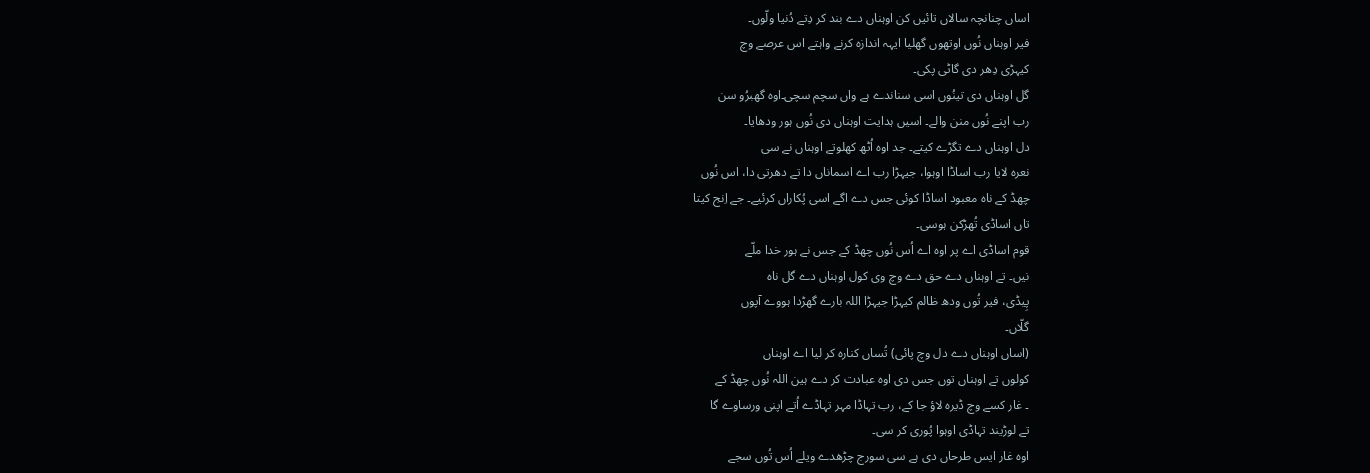اساں چنانچہ سالاں تائیں کن اوہناں دے بند کر دِتے دُنیا ولّوں۔
فیر اوہناں نُوں اوتھوں گھلیا ایہہ اندازہ کرنے واہتے اس عرصے وچ
کیہڑی دِھر دی گاٹی پکی۔
گل اوہناں دی تینُوں اسی سناندے ہے واں سچم سچی۔اوہ گھبرُو سن
رب اپنے نُوں منن والے۔ اسیں ہدایت اوہناں دی نُوں ہور ودھایا۔
دل اوہناں دے تگڑے کیتے۔ جد اوہ اُٹھ کھلوتے اوہناں نے سی
نعرہ لایا رب اساڈا اوہوا، جیہڑا رب اے اسماناں دا تے دھرتی دا، اس نُوں
چھڈ کے ناہ معبود اساڈا کوئی جس دے اگے اسی پُکاراں کرئیے۔ جے اِنج کیتا
تاں اساڈی تُھڑکن ہوسی۔
قوم اساڈی اے پر اوہ اے اُس نُوں چھڈ کے جس نے ہور خدا ملّے
نیں۔ تے اوہناں دے حق دے وچ وی کول اوہناں دے گل ناہ
پِیڈی، فیر تُوں ودھ ظالم کیہڑا جیہڑا اللہ بارے گھڑدا ہووے آپوں
گلّاں۔
(اساں اوہناں دے دل وچ پائی) تُساں کنارہ کر لیا اے اوہناں
کولوں تے اوہناں توں جس دی اوہ عبادت کر دے ہین اللہ نُوں چھڈ کے
۔ غار کسے وچ ڈیرہ لاؤ جا کے، رب تہاڈا مہر تہاڈے اُتے اپنی ورساوے گا
تے لوڑیند تہاڈی اوہوا پُوری کر سی۔
اوہ غار ایس طرحاں دی ہے سی سورج چڑھدے ویلے اُس تُوں سجے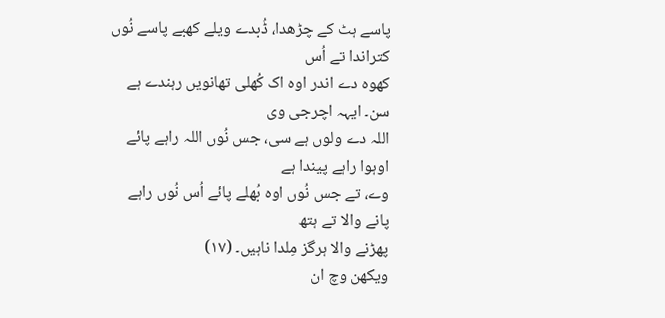پاسے ہٹ کے چڑھدا، ڈُبدے ویلے کھبے پاسے نُوں کتراندا تے اُس
کھوہ دے اندر اوہ اک کُھلی تھانویں رہندے ہے سن۔ ایہہ اچرجی وی
اللہ دے ولوں ہے سی، جس نُوں اللہ راہے پائے اوہوا راہے پیندا ہے
وے، تے جس نُوں اوہ بُھلے پائے اُس نُوں راہے پانے والا تے ہتھ
پھڑنے والا ہرگز مِلدا ناہیں۔ (١٧)
ویکھن وچ ان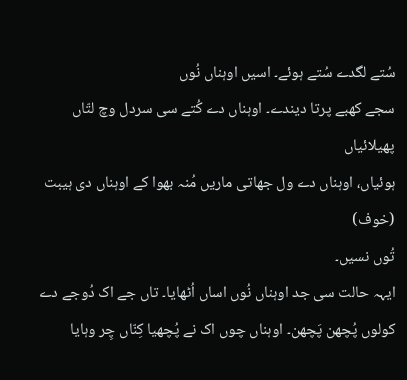سُتے لگدے سُتے ہوئے۔ اسیں اوہناں نُوں
سجے کھبے پرتا دیندے۔ اوہناں دے کُتے سی سردل وچ لتّاں پھیلائیاں
ہوئیاں، اوہناں دے ول جھاتی ماریں مُنہ بھوا کے اوہناں دی ہیبت (خوف)
تُوں نسیں۔
ایہہ حالت سی جد اوہناں نُوں اساں اُٹھایا۔ تاں جے اک دُوجے دے
کولوں پُچھن پَچھن۔ اوہناں چوں اک نے پُچھیا کِنّاں چِر وہایا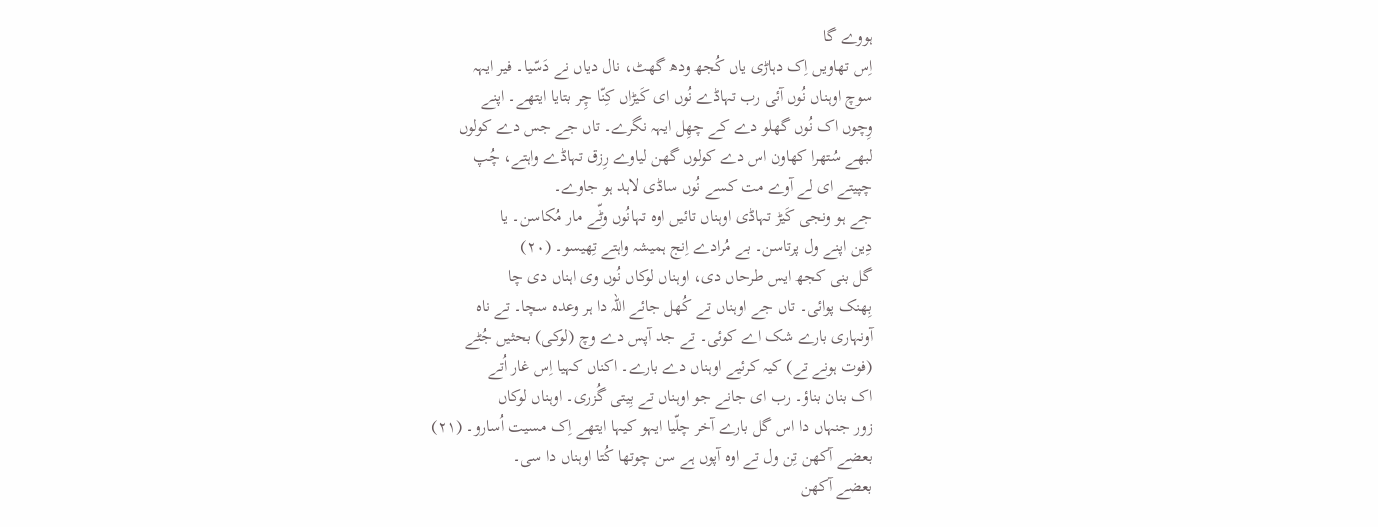ہووے گا
اِس تھاویں اِک دہاڑی یاں کُجھ ودھ گھٹ، نال دیاں نے دَسّیا۔ فیر ایہہ
سوچ اوہناں نُوں آئی رب تہاڈے نُوں ای کَیڑاں کِنّا چِر بتایا ایتھے۔ اپنے
وِچوں اک نُوں گھلو دے کے چھِل ایہہ نگرے۔ تاں جے جس دے کولوں
لبھے سُتھرا کھاون اس دے کولوں گھن لیاوے رِزق تہاڈے واہتے، چُپ
چپیتے ای لے آوے مت کسے نُوں ساڈی لاہد ہو جاوے۔
جے ہو ونجی کَیڑ تہاڈی اوہناں تائیں اوہ تہانُوں وٹّے مار مُکاسن۔ یا
دِین اپنے ول پرتاسن۔ بے مُرادے اِنج ہمیشہ واہتے تِھیسو۔ (٢٠)
گل بنی کجھ ایس طرحاں دی، اوہناں لوکاں نُوں وی اہناں دی چا
بِھنک پوائی۔ تاں جے اوہناں تے کُھل جائے اللہ دا ہر وعدہ سچا۔ تے ناہ
آونہاری بارے شک اے کوئی۔ تے جد آپس دے وچ (لوکی) بحثیں جُٹے
(فوت ہونے تے) کیہ کرئیے اوہناں دے بارے۔ اکناں کہیا اِس غار اُتے
اک بنان بناؤ۔ رب ای جانے جو اوہناں تے بِیتی گُزری۔ اوہناں لوکاں
زور جنہاں دا اس گل بارے آخر چلّیا ایہو کیہا ایتھے اِک مسیت اُسارو۔ (٢١)
بعضے آکھن تِن ول تے اوہ آپوں ہے سن چوتھا کُتا اوہناں دا سی۔
بعضے آکھن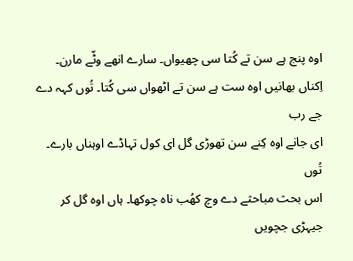اوہ پنج ہے سن تے کُتا سی چھیواں۔ سارے انھے وٹّے مارن۔
اِکناں بھانیں اوہ ست ہے سن تے اٹھواں سی کُتا۔ تُوں کہہ دے جے رب
ای جانے اوہ کِنے سن تھوڑی گل ای کول تہاڈے اوہناں بارے۔ تُوں
اس بحث مباحثے دے وچ کھُب ناہ چوکھا۔ ہاں اوہ گل کر جیہڑی جچویں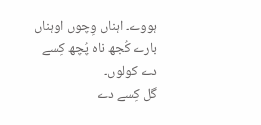ہووے۔ اہناں وِچوں اوہناں بارے کُجھ ناہ پُچھ کِسے دے کولوں۔
گل کِسے دے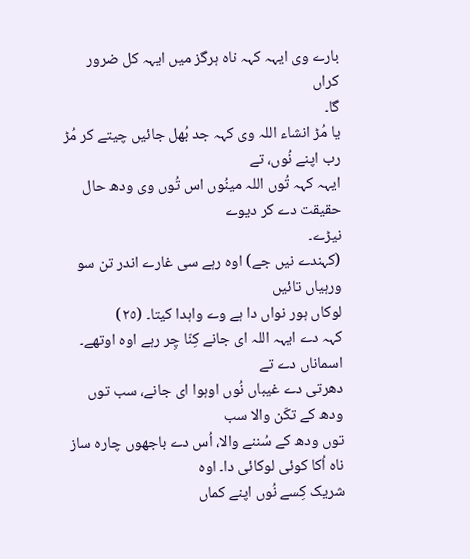بارے وی ایہہ کہہ ناہ ہرگز میں ایہہ کل ضرور کراں
گا۔
یا مُڑ انشاء اللہ وی کہہ جد بُھل جائیں چیتے کر مُڑ رب اپنے نُوں، تے
ایہہ کہہ تُوں اللہ مینُوں اس تُوں وی ودھ حال حقیقت دے کر دیوے
نیڑے۔
(کہندے نیں جے) اوہ رہے سی غارے اندر تن سو ورہیاں تائیں
لوکاں ہور نواں دا ہے وے واہدا کیتا۔ (٢٥)
کہہ دے ایہہ اللہ ای جانے کِنّا چِر رہے اوہ اوتھے۔ اسماناں دے تے
دھرتی دے غیباں نُوں اوہوا ای جانے، سب توں ودھ کے تکّن والا سب
توں ودھ کے سُننے والا، اُس دے باجھوں چارہ ساز ناہ اُکا کوئی لوکائی دا۔ اوہ
شریک کِسے نُوں اپنے کماں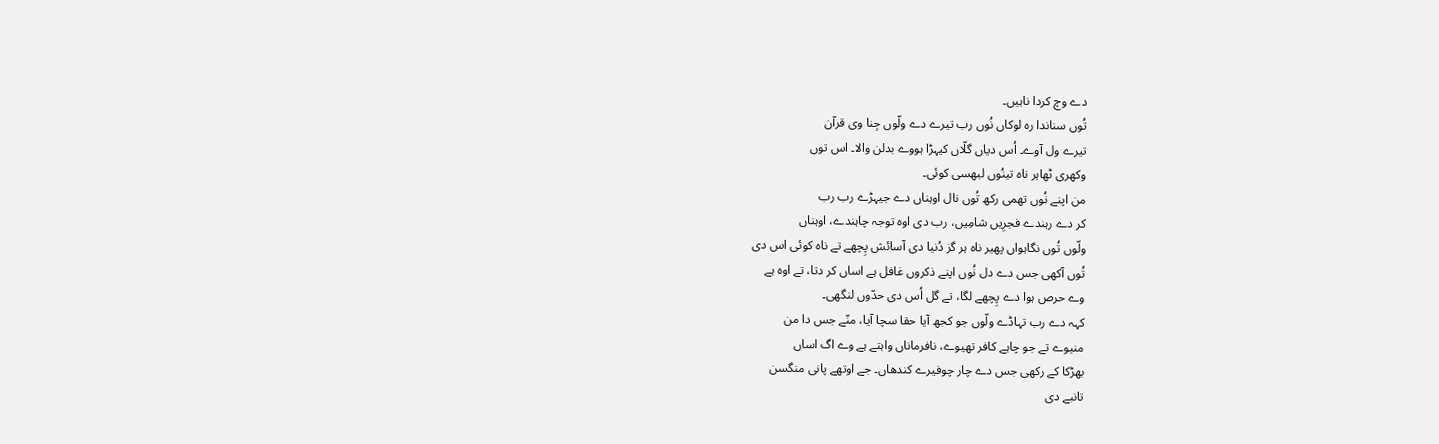دے وچ کردا ناہیں۔
تُوں سناندا رہ لوکاں نُوں رب تیرے دے ولّوں جِنا وی قرآن
تیرے ول آوے۔ اُس دیاں گلّاں کیہڑا ہووے بدلن والا۔ اس توں
وکھری ٹھاہر ناہ تینُوں لبھسی کوئی۔
من اپنے نُوں تھمی رکھ تُوں نال اوہناں دے جیہڑے رب رب
کر دے رہندے فجرِیں شامِیں، رب دی اوہ توجہ چاہندے، اوہناں
ولّوں تُوں نگاہواں پھیر ناہ ہر گز دُنیا دی آسائش پِچھے تے ناہ کوئی اس دی
تُوں آکھی جس دے دل نُوں اپنے ذکروں غافل ہے اساں کر دتا، تے اوہ ہے
وے حرص ہوا دے پِچھے لگا، تے گل اُس دی حدّوں لنگھی۔
کہہ دے رب تہاڈے ولّوں جو کجھ آیا حقا سچا آیا، منّے جس دا من
منیوے تے جو چاہے کافر تھیوے، نافرماناں واہتے ہے وے اگ اساں
بھڑکا کے رکھی جس دے چار چوفیرے کندھاں۔ جے اوتھے پانی منگسن
تانبے دی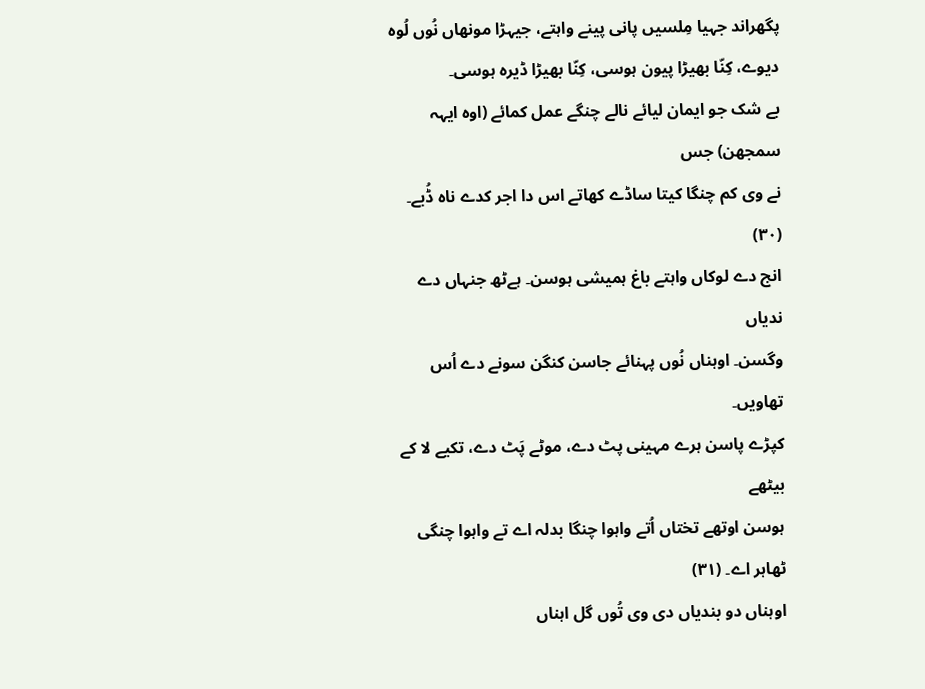پگھراند جہیا مِلسیں پانی پینے واہتے، جیہڑا مونھاں نُوں لُوہ
دیوے، کِنّا بھیڑا پیون ہوسی، کِنّا بھیڑا ڈیرہ ہوسی۔
بے شک جو ایمان لیائے نالے چنگے عمل کمائے (اوہ ایہہ سمجھن) جس
نے وی کم چنگا کیتا ساڈے کھاتے اس دا اجر کدے ناہ ڈُبے۔ (٣٠)
انج دے لوکاں واہتے باغ ہمیشی ہوسن۔ ہےٹھ جنہاں دے ندیاں
وگسن۔ اوہناں نُوں پہنائے جاسن کنگن سونے دے اُس تھاویں۔
کپڑے پاسن ہرے مہینی پٹ دے، موٹے پَٹ دے، تکیے لا کے بیٹھے
ہوسن اوتھے تختاں اُتے واہوا چنگا بدلہ اے تے واہوا چنگی ٹھاہر اے۔ (٣١)
اوہناں دو بندیاں دی وی تُوں گل اہناں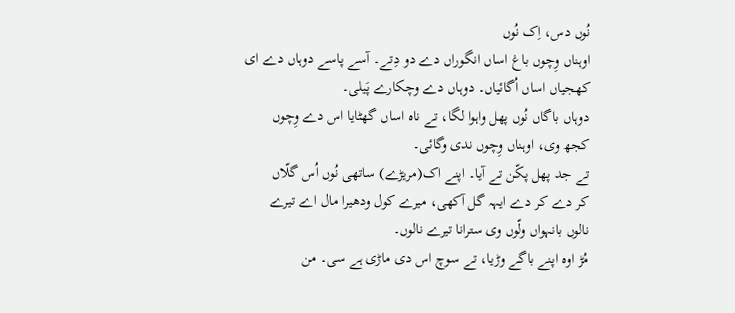نُوں دس، اِک نُوں
اوہناں وِچوں باغ اساں انگوراں دے دو دِتے۔ آسے پاسے دوہاں دے ای
کھجیاں اساں اُگائیاں۔ دوہاں دے وچکارے پَیلی۔
دوہاں باگاں نُوں پھل واہوا لگا، تے ناہ اساں گھٹایا اس دے وِچوں
کجھ وی، اوہناں وِچوں ندی وگائی۔
تے جد پھل پکّن تے آیا۔ اپنے اک(مریڑے) ساتھی نُوں اُس گلّاں
کر دے کر دے ایہہ گل آکھی، میرے کول ودھیرا مال اے تیرے
نالوں بانہواں ولّوں وی سترانا تیرے نالوں۔
مُڑ اوہ اپنے باگے وڑیا، تے سوچ اس دی ماڑی ہے سی۔ من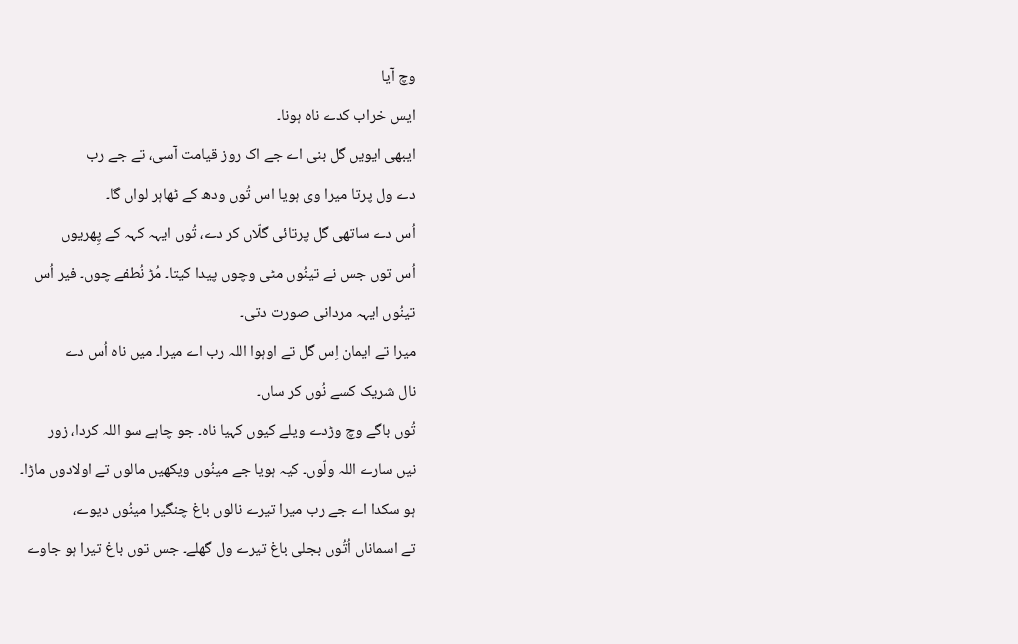وچ آیا
ایس خراب کدے ناہ ہونا۔
ایبھی ایویں گل بنی اے جے اک روز قیامت آسی، تے جے رب
دے ول پرتا میرا وی ہویا اس تُوں ودھ کے ٹھاہر لواں گا۔
اُس دے ساتھی گل پرتائی گلّاں کر دے، تُوں ایہہ کہہ کے پِھریوں
اُس توں جس نے تینُوں مٹی وچوں پیدا کیتا۔ مُڑ نُطفے چوں۔ فیر اُس
تینُوں ایہہ مردانی صورت دتی۔
میرا تے ایمان اِس گل تے اوہوا اللہ رب اے میرا۔ میں ناہ اُس دے
نال شریک کسے نُوں کر ساں۔
تُوں باگے وچ وڑدے ویلے کیوں کہیا ناہ۔ جو چاہے سو اللہ کردا، زور
نیں سارے اللہ ولّوں۔ کیہ ہویا جے مینُوں ویکھیں مالوں تے اولادوں ماڑا۔
ہو سکدا اے جے رب میرا تیرے نالوں باغ چنگیرا مینُوں دیوے،
تے اسماناں اُتُوں بجلی باغ تیرے ول گھلے۔ جس توں باغ تیرا ہو جاوے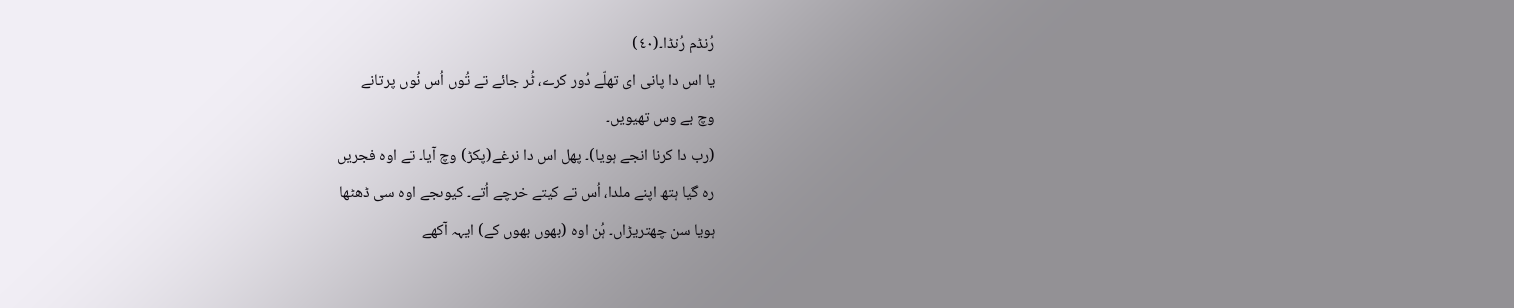رُنڈم رُنڈا۔(٤٠)
یا اس دا پانی ای تھلّے دُور کرے، ٹُر جائے تے تُوں اُس نُوں پرتانے
وچ بے وس تھیویں۔
(رب دا کرنا انجے ہویا)۔ پھل اس دا نرغے(پکڑ) وچ آیا۔ تے اوہ فجریں
رہ گیا ہتھ اپنے ملدا، اُس تے کیتے خرچے اُتے۔ کیوںجے اوہ سی ڈھٹھا
ہویا سن چھتریڑاں۔ ہُن اوہ (بھوں بھوں کے) ایہہ آکھے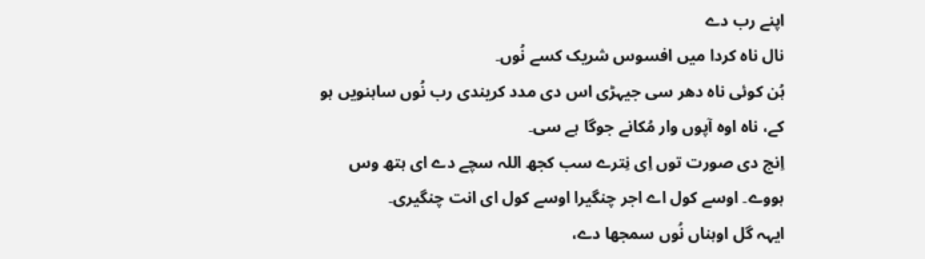اپنے رب دے
نال ناہ کردا میں افسوس شریک کسے نُوں۔
ہُن کوئی ناہ دھر سی جیہڑی اس دی مدد کریندی رب نُوں ساہنویں ہو
کے، ناہ اوہ آپوں وار مُکانے جوگا ہے سی۔
اِنج دی صورت توں اِی نِترے سب کجھ اللہ سچے دے ای ہتھ وس
ہووے۔ اوسے کول اے اجر چنگیرا اوسے کول ای انت چنگیری۔
ایہہ گل اوہناں نُوں سمجھا دے،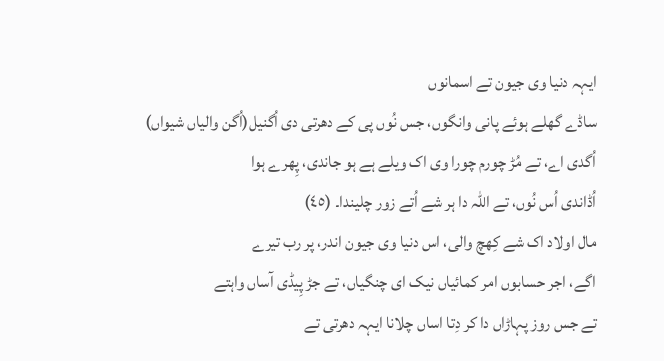ایہہ دنیا وی جیون تے اسمانوں
ساڈے گھلے ہوئے پانی وانگوں، جس نُوں پی کے دھرتی دی اُگنیل(اُگن والیاں شیواں)
اُگدی اے، تے مُڑ چورم چورا وی اک ویلے ہے ہو جاندی، پِھرے ہوا
اُڈاندی اُس نُوں، تے اللہ دا ہر شے اُتے زور چلیندا۔ (٤٥)
مال اولاد اک شے کِھچ والی، اس دنیا وی جیون اندر، پر رب تیرے
اگے، اجر حسابوں امر کمائیاں نیک ای چنگیاں، تے جڑ پِیڈی آساں واہتے
تے جس روز پہاڑاں دا کر دِتا اساں چلانا ایہہ دھرتی تے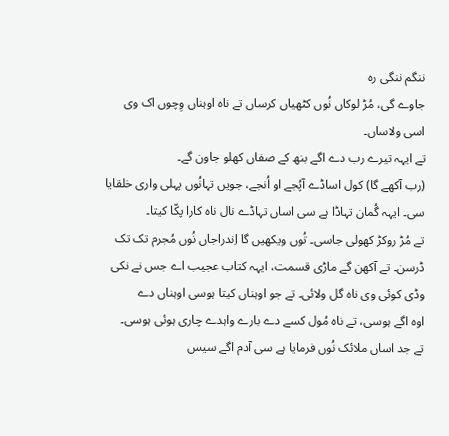ننگم ننگی رہ
جاوے گی، مُڑ لوکاں نُوں کٹھیاں کرساں تے ناہ اوہناں وِچوں اک وی
اسی ولاساں۔
تے ایہہ تیرے رب دے اگے بنھ کے صفاں کھلو جاون گے۔
(رب آکھے گا) کول اساڈے آپُجے او اُنجے، جویں تہانُوں پہلی واری خلقایا
سی۔ ایہہ گُمان تہاڈا ہے سی اساں تہاڈے نال ناہ کارا پکّا کیتا۔
تے مُڑ روکڑ کھولی جاسی۔ تُوں ویکھیں گا اِندراجاں نُوں مُجرم تک تک
ڈرسن۔ تے آکھن گے ماڑی قسمت، ایہہ کتاب عجیب اے جس نے نکی
وڈی کوئی وی ناہ گل ولائی۔ تے جو اوہناں کیتا ہوسی اوہناں دے
اوہ اگے ہوسی، تے ناہ مُول کسے دے بارے واہدے چاری ہوئی ہوسی۔
تے جد اساں ملائک نُوں فرمایا ہے سی آدم اگے سیس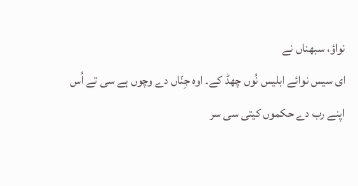نواؤ، سبھناں نے
ای سیس نوائے ابلیس نُوں چھڈ کے۔ اوہ جِنّاں دے وچوں ہے سی تے اُس
اپنے رب دے حکموں کیتی سی سر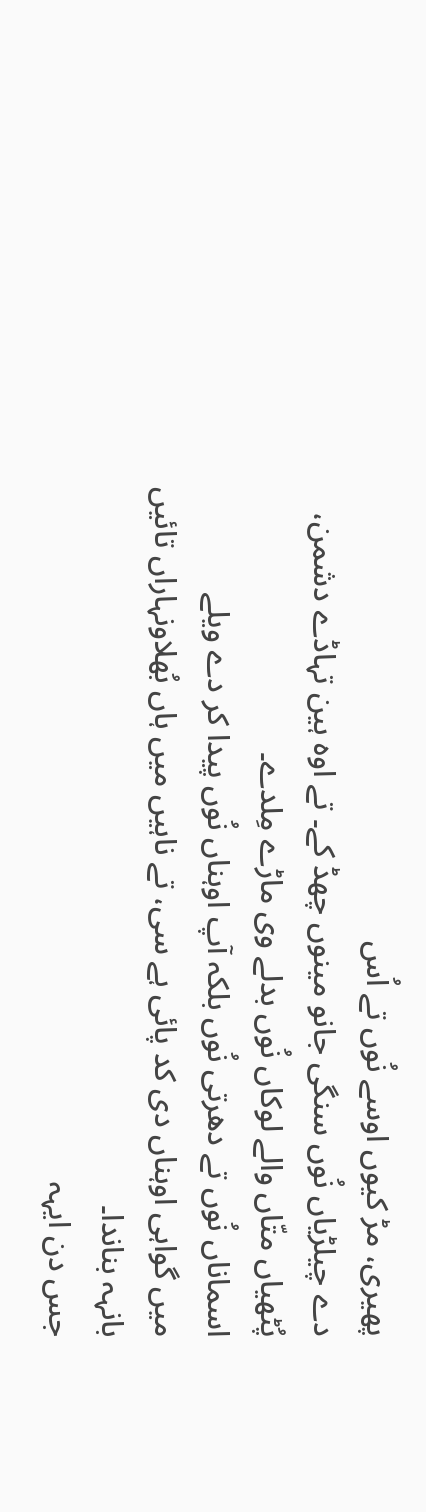پھیری، مڑ کیوں اوسے نُوں تے اُس
دے چیلڑیاں نُوں سنگی جانو مینوں چھڈ کے۔ تے اوہ ہین تہاڈے دشمن،
پُٹھیاں متّاں والے لوکاں نُوں بدلے وی ماڑے مِلدے۔
اسماناں نُوں تے دھرتی نُوں بلکہ آپ اوہناں نُوں پیدا کر دے ویلے
میں گواہی اوہناں دی کد پائی ہے سی، تے ناہیں میں ہاں بُھلاونہاراں تائیں
بانہہ بناندا۔
جس دن ایہہ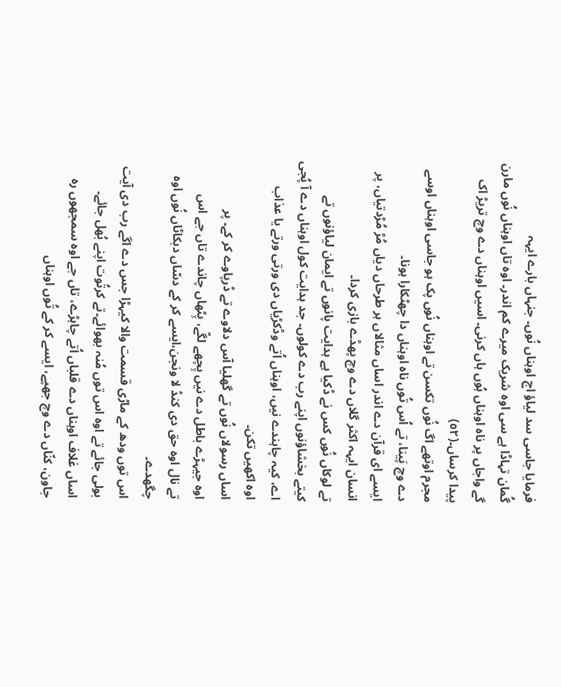فرمایا جاسی سد لیاؤ اج اوہناں نُوں۔ جنہاں بارے ایہہ
گُمان تہاڈا ہے سی اوہ شریک میرے کم اندر۔ اوہ تاں اوہناں نُوں مارن
گے واجاں پر ناہ اوہناں ہُوں ہاں کرنی۔ اسیں اوہناں دے وچ تریڑ اک
پیدا کرساں۔(٥٢)
مجرم اوتھے اگ نُوں تکسن تے اوہناں نُوں پک ہو جاسی اوہناں اوسے
دے وچ پَینا، تے اُس تُوں ناہ اوہناں دا چھٹکارا ہونا۔
ایسے ای قرآن دے اندر اساں مثالاں ہر طرحاں دیاں مُڑ مُڑدتیاں، پر
انسان ایہہ اکثر گلاں دے وچ پھڈے بازی کردا۔
تے لوکاں نُوں کس نے ڈکیا ہے ہدایت پانوں تے ایمان لیاؤنوں تے
کیتے بخشاؤنوں اپنے رب دے کولوں۔ جد ہدایت کول اوہناں دے آ پُجی
اے، کیہ چاہندے نیں، اوہناں اُتے وڈکڑیاں دی ورتی ورتے یا عذاب
اوہ اکھیں تکن۔
اساں رسولاں نُوں تے گھلیا آس دلاوے تے ڈرپاوے کر کے۔ پر
اوہ جیہڑے باطل دے نیں پِچھے لگّے، پِٹھاں چاندے تاں جے اس
تے نال اوہ حق دی کنڈ لا ونجن،ایسے کر کے دسّاں دبکاٹاں نُوں اوہ
چگھدے۔
اس توں ودھ کے ماڑی قسمت والا کیہڑا جس دے اگے رب دی آیت
بولی جائے تے اوہ اس توں مُنہ بھوائے۔تے کرتُوت اپنے بُھل جائے۔
اساں غلاف اوہناں دے قلباں اُتے چاہڑے، تاں جے اوہ سمجھوں رہ
جاون، کنّاں دے وچ جھپے، ایسے کر کے تُوں اوہناں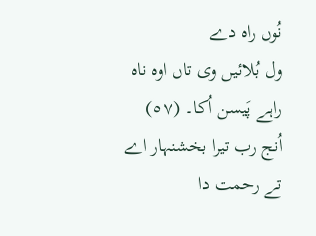نُوں راہ دے
ول بُلائیں وی تاں اوہ ناہ راہے پَیسن اُکا۔ (٥٧)
اُنج رب تیرا بخشنہار اے تے رحمت دا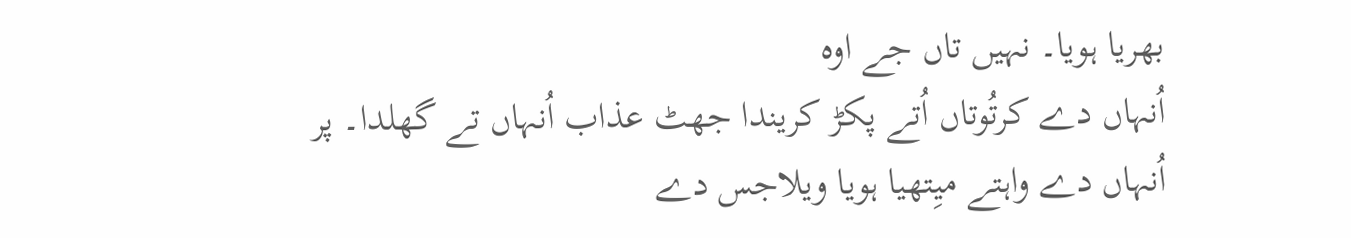بھریا ہویا۔ نہیں تاں جے اوہ
اُنہاں دے کرتُوتاں اُتے پکڑ کریندا جھٹ عذاب اُنہاں تے گھلدا۔ پر
اُنہاں دے واہتے میِتھیا ہویا ویلاجس دے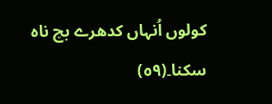کولوں اُنہاں کدھرے بچ ناہ
سکنا۔(٥٩)